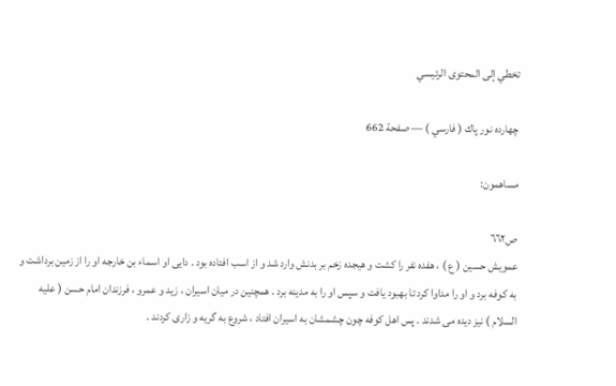تخطي إلى المحتوى الرئيسي

چهارده نور پاك ( فارسي ) — صفحة 662

مساهمون:

ص٦٦٢
عمويش حسين ( ع ) ، هفده نفر را كشت و هيجده زخم بر بدنش وارد شد و از اسب افتاده بود . دايى او اسماء بن خارجه او را از زمين برداشت و به كوفه برد و او را مداوا كرد تا بهبود يافت و سپس او را به مدينه برد . همچنين در ميان اسيران ، زيد و عمرو ، فرزندان امام حسن ( عليه السلام ) نيز ديده مى شدند . پس اهل كوفه چون چشمشان به اسيران افتاد ، شروع به گريه و زارى كردند .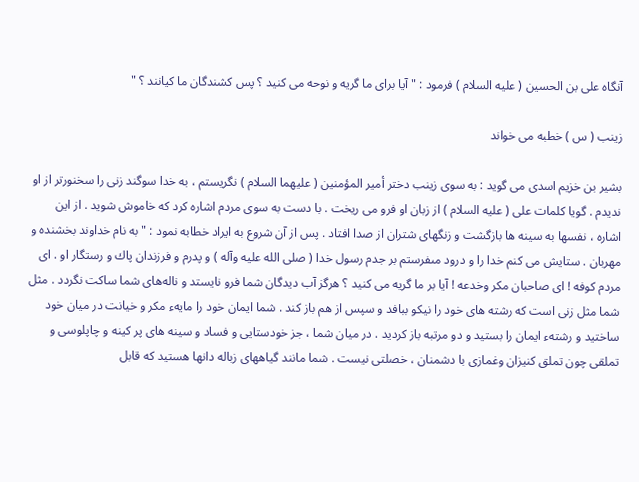آنگاه على بن الحسين ( عليه السلام ) فرمود : " آيا براى ما گريه و نوحه مى كنيد ؟ پس كشندگان ما كيانند ؟ "

زينب ( س ) خطبه مى خواند

بشير بن خزيم اسدى مى گويد : به سوى زينب دختر أمير المؤمنين ( عليهما السلام ) نگريستم ، به خدا سوگند زنى را سخنورتر از او نديدم . گويا كلمات على ( عليه السلام ) از زبان او فرو مى ريخت . با دست به سوى مردم اشاره كرد كه خاموش شويد . از اين اشاره ، نفسها به سينه ها بازگشت و زنگهاى شتران از صدا افتاد . پس از آن شروع به ايراد خطابه نمود : " به نام خداوند بخشنده و مهربان . ستايش مى كنم خدا را و درود مىفرستم بر جدم رسول خدا ( صلى الله عليه وآله ) و پدرم و فرزندان پاك و رستگار او . اى مردم كوفه ! اى صاحبان مكر وخدعه ! آيا بر ما گريه مى كنيد ؟ هرگز آب ديدگان شما فرو نايستد و ناله‌هاى شما ساكت نگردد . مثل شما مثل زنى است كه رشته هاى خود را نيكو ببافد و سپس از هم باز كند . شما ايمان خود را مايهء مكر و خيانت در ميان خود ساختيد و رشتهء ايمان را بستيد و دو مرتبه باز كرديد . در ميان شما ، جز خودستايى و فساد و سينه هاى پر كينه و چاپلوسى و تملقى چون تملق كنيزان وغمازى با دشمنان ، خصلتى نيست . شما مانند گياههاى زباله دانها هستيد كه قابل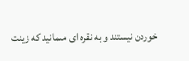خوردن نيستند و به نقره اى مىمانيد كه زينت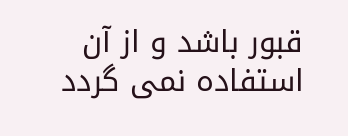قبور باشد و از آن استفاده نمى گردد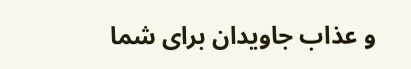و عذاب جاويدان براى شما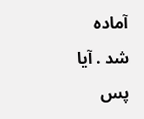آماده شد . آيا پس